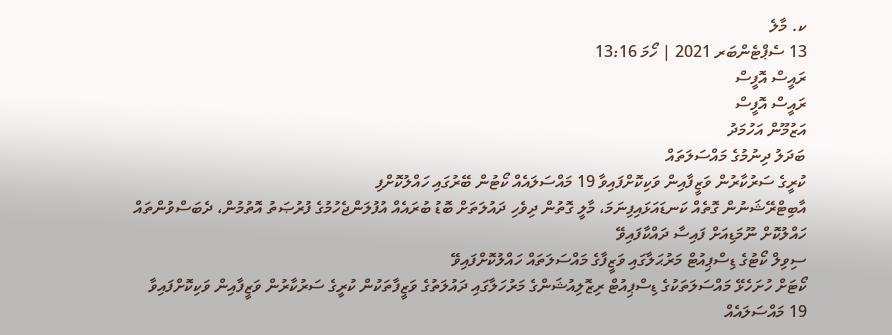ކ. މާލެ
13 ސެޕްޓެންބަރ 2021 | ހޯމަ 13:16
ރައީސް އޮފީސް
ރައީސް އޮފީސް
އަޒުމޫން އަހުމަދު
ބަދަލު ދިނުމުގެ މައްސަލަތައް
ކުރީގެ ސަރުކާރުން ވަޒީފާއިން ވަކިކޮށްފައިވާ 19 މައްސަލައެއް ކޯޓުން ބޭރުގައި ހައްލުކޮށްފި
އާބިޓްރޭޝަނުން ގޮތެއް ކަނޑައަޅައިފިނަމަ، މާލީ ގޮތުން ދިވެހި ދައުލަތަށް ބޮޑު ބުރައެއް އުފުލަންޖެހުމުގެ ފުރުޞަތު އޮތުމުން، ދެބަސްވުންތައް ހައްލުކޮށް ނޫމަޑިއަށް ފައިސާ ދައްކާފައިވޭ
ސިވިލް ކޯޓުގެ ޑިސްޕިއުޓް މަރުޙަލާގައި ވަޒީފާގެ މައްސަލަތައް ހައްލުކޮށްފައިވޭ
ކޯޓަށް ހުށަހެޅޭ މައްސަލަތަކުގެ ޑިސްޕިއުޓް ރިޒޮލިއުޝަންގެ މަރުހަލާގައި ދައުލަތުގެ ވަޒީފާތަކުން ކުރީގެ ސަރުކާރުން ވަޒީފާއިން ވަކިކޮށްފައިވާ 19 މައްސަލައެއް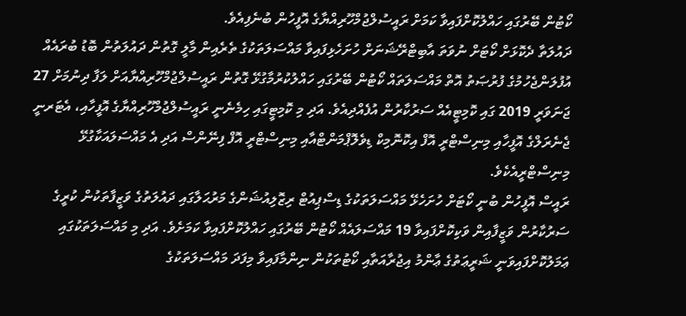ކޯޓުން ބޭރުގައި ހައްލުކޮށްފައިވާ ކަމަށް ރައީސުލްޖުމްހޫރިއްޔާގެ އޮފީހުން ބުނެފިއެވެ.
ދައުލަތާ ދެކޮޅަށް ކޯޓަށް ނުވަތަ އާބިޓްރޭޝަނަށް ހުށަހެޅިފައިވާ މައްސަލަތަކުގެ ތެރެއިން މާލީ ގޮތުން ދައުލަތުން ބޮޑު ބުރައެއް އުފުލަންޖެހުމުގެ ފުރުޞަތު އޮތް މައްސަލަތައް ކޯޓުން ބޭރުގައި ހައްލުކުރުމާގުޅޭ ގޮތުން ރައީސުލްޖުމްހޫރިއްޔާއަށް ލަފާ ދިނުމަށް 27 ޖަނަވަރީ 2019 ގައި ކޮމިޓީއެއް ސަރުކާރުން އުފެއްދިއެވެ. އަދި މި ކޮމިޓީގައި ހިމެނެނީ ރައީސުލްޖުމްހޫރިއްޔާގެ އޮފީހާއި، އެޓަރނީ ޖެނެރަލްގެ އޮފީހާއި މިނިސްޓްރީ އޮފް އިކޮނޮމިކް ޑިވެލޮޕްމަންޓްއާއި މިނިސްޓްރީ އޮފް ފިނޭންސް އަދި އެ މައްސަލައަކާގުޅޭ މިނިސްޓްރީއެކެވެ.
ރައީސް އޮފީހުން ބުނީ ކޯޓަށް ހުށަހެޅޭ މައްސަލަތަކުގެ ޑިސްޕިއުޓް ރިޒޮލިއުޝަންގެ މަރުޙަލާގައި ދައުލަތުގެ ވަޒީފާތަކުން ކުރީގެ ސަރުކާރުން ވަޒީފާއިން ވަކިކޮށްފައިވާ 19 މައްސަލައެއް ކޯޓުން ބޭރުގައި ހައްލުކޮށްފައިވާ ކަމަށެވެ. އަދި މި މައްސަލަތަކުގައި ޢަމަލުކޮށްފައިވަނީ ޝަރީޢަތުގެ ޢާންމު އިޖުރާއަތާއި ކޯޓުތަކުން ނިންމާފައިވާ މިފަދަ މައްސަލަތަކުގެ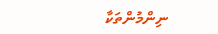ނިންމުންތަކާ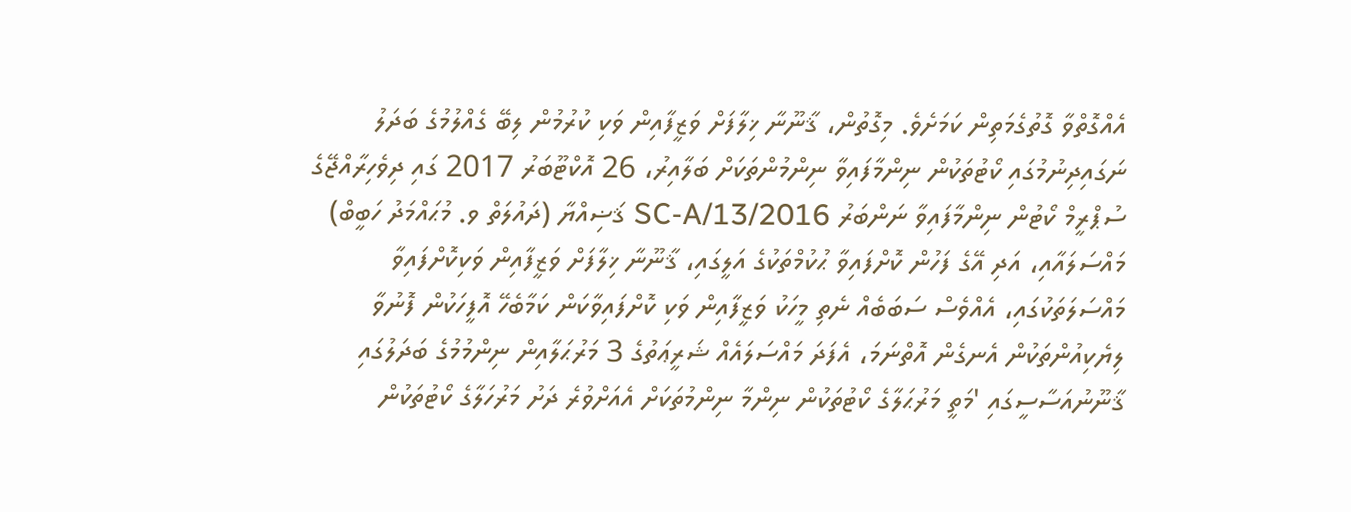އެއްގޮތްވާ ގޮތުގެމަތިން ކަމަށެވެ. މިގޮތުން، ޤާނޫނާ ޚިލާފަށް ވަޒީފާއިން ވަކި ކުރުމުން ލިބޭ ގެއްލުމުގެ ބަދަލު ނަގައިދިނުމުގައި ކޯޓުތަކުން ނިންމާފައިވާ ނިންމުންތަކަށް ބަލާއިރު، 26 އޮކްޓޫބަރު 2017 ގައި ދިވެހިރާއްޖޭގެ ސުޕްރީމް ކޯޓުން ނިންމާފައިވާ ނަންބަރު 2016/SC-A/13 ޤަޟިއްޔާ (ދައުލަތް ވ. މުޙައްމަދު ހަބީބް) މައްސަލައާއި، އަދި އޭގެ ފަހުން ކޮށްފައިވާ ޙުކުމްތަކުގެ އަލީގައި، ޤާނޫނާ ޚިލާފަށް ވަޒީފާއިން ވަކިކޮށްފައިވާ މައްސަލަތަކުގައި، އެއްވެސް ސަބަބެއް ނެތި މީހަކު ވަޒީފާއިން ވަކި ކޮށްފައިވާކަން ކަމާބެހޭ އޮފީހަކުން ފޮނުވާ ލިޔެކިއުންތަކުން އެނގެން އޮތްނަމަ، އެފަދަ މައްސަލައެއް ޝަރީޢަތުގެ 3 މަރުޙަލާއިން ނިންމުމުގެ ބަދަލުގައި ޤާނޫނުއަސާސީގައި 'މަތީ މަރުޙަލާގެ ކޯޓުތަކުން ނިންމާ ނިންމުތަކަށް އެއަށްވުރެ ދަށު މަރުހަލާގެ ކޯޓުތަކުން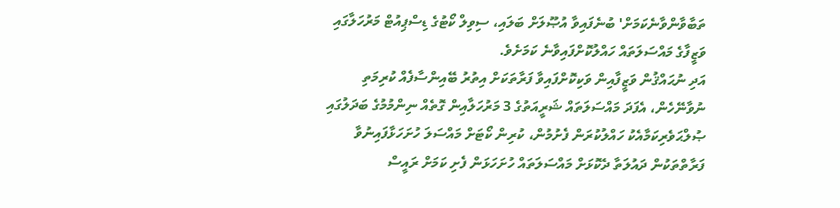ތަބާވާންވާނެކަމަށް' ބުނެފައިވާ އުޞޫލަށް ބަލައި، ސިވިލް ކޯޓުގެ ޑިސްޕިއުޓް މަރުހަލާގައި ވަޒީފާގެ މައްސަލަތައް ހައްލުކޮށްފައިވާނެ ކަމަށެވެ.
އަދި ނުޙައްޤުން ވަޒީފާއިން ވަކިކޮށްފައިވާ ފަރާތަކަށް އިތުރު ބޭއިންސާފެއް ކުރިމަތި ނުވާނޭހެން، އެފަދަ މައްސަލަތައް ޝަރީއަތުގެ 3 މަރުހަލާއިން ގޮތެއް ނިންމުމުގެ ބަދަލުގައި ޞުލްޙަވެރިކަމާއެކު ހައްލުކުރަން ފެށުމުން، ކުރިން ކޯޓަށް މައްސަލަ ހުށަހަޅާފައިނުވާ ފަރާތްތަކުން ދައުލަތާ ދެކޮޅަށް މައްސަލަތައް ހުށަހަޅަން ފެށި ކަމަށް ރައީސް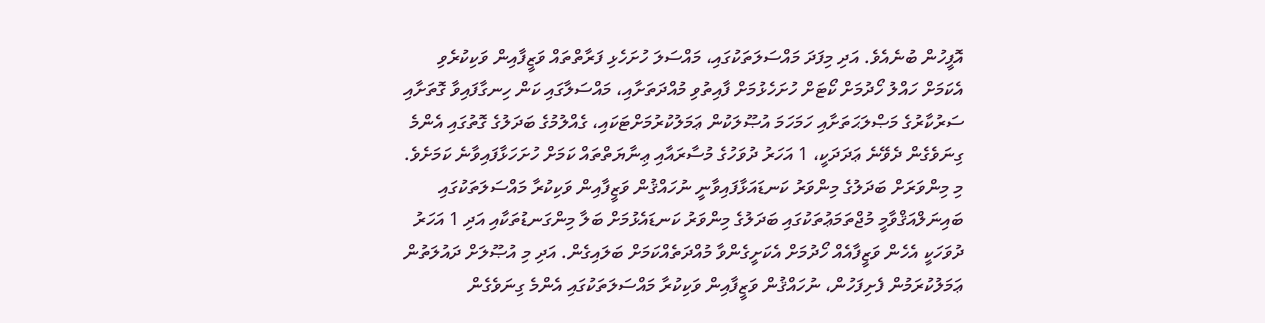އޮފީހުން ބުނެއެވެ. އަދި މިފަދަ މައްސަލަތަކުގައި، މައްސަލަ ހުށަހެޅި ފަރާތްތައް ވަޒީފާއިން ވަކިކުރެވި އެކަމަށް ހައްލު ހޯދުމަށް ކޯޓަށް ހުށަހެޅުމަށް ފާއިތުވި މުއްދަތަށާއި، މައްސަލާގައި ކަން ހިނގާފައިވާ ގޮތަށާއި ސަރުކާރުގެ މަޞްލަޙަތަށާއި ހަމަހަމަ އުޞޫލަކުން ޢަމަލުކުރުމަށްޓަކައި، ގެއްލުމުގެ ބަދަލުގެ ގޮތުގައި އެންމެ ގިނަވެގެން ދެވޭނެ ޢަދަދަކީ، 1 އަހަރު ދުވަހުގެ މުސާރައާއި ޢިނާޔަތްތައް ކަމަށް ހުށަހަޅާފައިވާނެ ކަމަށެވެ.
މި މިންވަރަށް ބަދަލުގެ މިންވަރު ކަނޑައަޅާފައިވާނީ ނުހައްޤުން ވަޒީފާއިން ވަކިކުރާ މައްސަލަތަކުގައި ބައިނަލްއަޤްވާމީ މުޖްތަމަޢުތަކުގައި ބަދަލުގެ މިންވަރު ކަނޑައެޅުމަށް ބަލާ މިންގަނޑުތަކާއި އަދި 1 އަހަރު ދުވަހަކީ އެހެން ވަޒީފާއެއް ހޯދުމަށް އެކަށީގެންވާ މުއްދަތެއްކަމަށް ބަލައިގެން. އަދި މި އުޞޫލަށް ދައުލަތުން ޢަމަލުކުރަމުން ފެށިފަހުން، ނުހައްޤުން ވަޒީފާއިން ވަކިކުރާ މައްސަލަތަކުގައި އެންމެ ގިނަވެގެން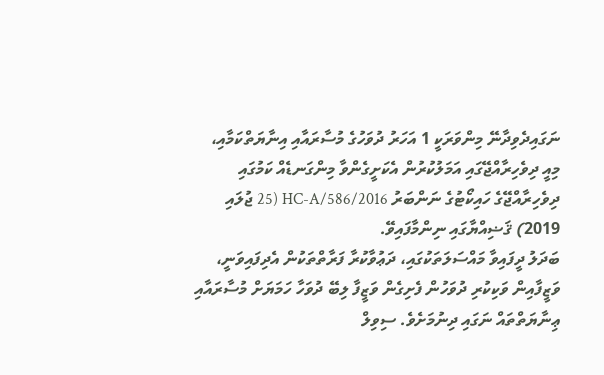ނަގައިދެވިދާނޭ މިންވަރަކީ 1 އަހަރު ދުވަހުގެ މުސާރައާއި އިނާޔަތްކަމާއި، މިއީ ދިވެހިރާއްޖޭގައި އަމަލުކުރުން އެކަށީގެންވާ މިންގަނޑެއް ކަމުގައި ދިވެހިރާއްޖޭގެ ހައިކޯޓުގެ ނަންބަރު 2016/HC-A/586 (25 ޖުލައި 2019) ޤަޟިއްޔާގައި ނިންމާފައިވޭ.
ބަދަލު ދީފައިވާ މައްސަލަތަކުގައި، ދަޢުވާކުރާ ފަރާތްތަކުން އެދިފައިވަނީ، ވަޒީފާއިން ވަކިކުރި ދުވަހުން ފެށިގެން ވަޒީފާ ލިބޭ ދުވަހާ ހަމަޔަށް މުސާރައާއި ޢިނާޔަތްތައް ނަގައި ދިނުމަށެވެ. ސިވިލް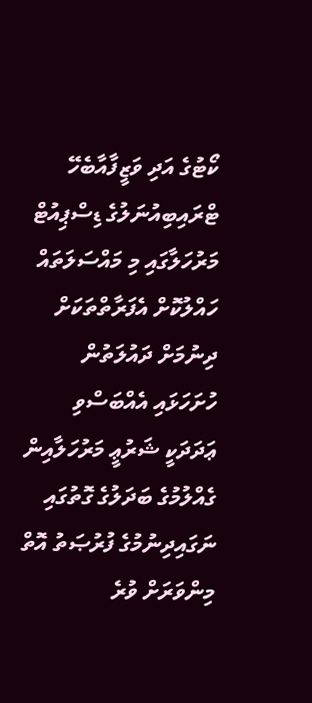ކޯޓުގެ އަދި ވަޒީފާއާބެހޭ ޓްރައިބިއުނަލުގެ ޑިސްޕިއުޓް މަރުހަލާގައި މި މައްސަލަތައް ހައްލުކޮށް އެފަރާތްތަކަށް ދިނުމަށް ދައުލަތުން ހުށަހަޅައި އެއްބަސްވި ޢަދަދަކީ ޝަރުޢީ މަރުހަލާއިން ގެއްލުމުގެ ބަދަލުގެ ގޮތުގައި ނަގައިދިނުމުގެ ފުރުޞަތު އޮތް މިންވަރަށް ވުރެ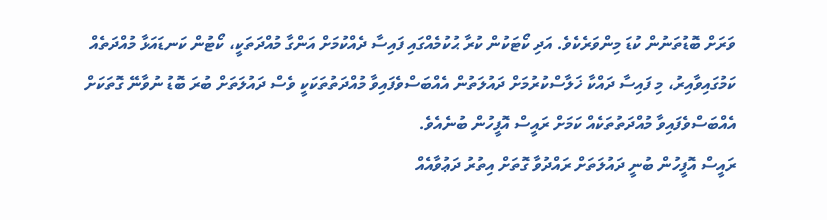ވަރަށް ބޮޑުތަނުން ކުޑަ މިންވަރެކެވެ. އަދި ކޯޓަކުން ކުރާ ޙުކުމެއްގައި ފައިސާ ދެއްކުމަށް އަންގާ މުއްދަތަކީ، ކޯޓުން ކަނޑައަޅާ މުއްދަތެއް ކަމުގައިވާއިރު، މި ފައިސާ ދައްކާ ޚަލާސްކުރުމަށް ދައުލަތުން އެއްބަސްވެފައިވާ މުއްދަތުތަކަކީ ވެސް ދައުލަތަށް ބުރަ ބޮޑު ނުވާނޭ ގޮތަކަށް އެއްބަސްވެފައިވާ މުއްދަތުތަކެއް ކަމަށް ރައީސް އޮފީހުން ބުނެއެވެ.
ރައީސް އޮފީހުން ބުނީ ދައުލަތަށް ރައްދުވާ ގޮތަށް އިތުރު ދަޢުވާއެއް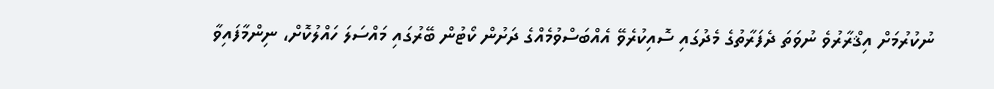ނުކުރުމަށް އިޤްރާރުވެ ނުވަތަ ދެފަރާތުގެ މެދުގައި ސޮއިކުރެވޭ އެއްބަސްވުމެއްގެ ދަށުން ކޯޓުން ބޭރުގައި މައްސަލަ ހައްލުކޮށް، ނިންމާފައިވާ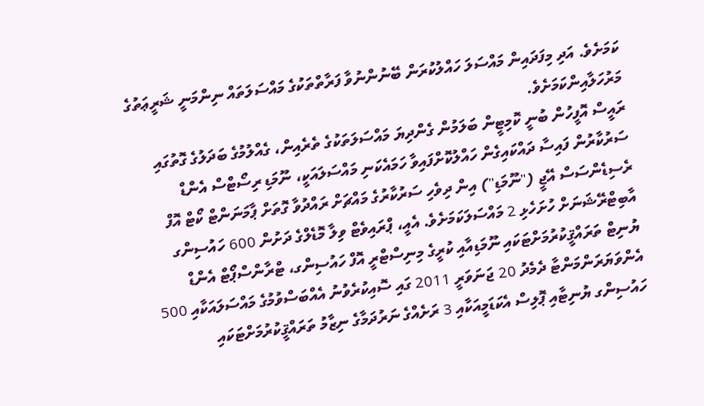ކަމަށެވެ. އަދި މިފަދައިން މައްސަލަ ހައްލުކުރަން ބޭނުންނުވާ ފަރާތްތަކުގެ މައްސަލަތައް ނިންމަނީ ޝަރީޢަތުގެ މަރުހަލާއިންކަމަށެވެ.
ރައީސް އޮފީހުން ބުނީ ކޮމިޓީން ބަލަމުން ގެންދިޔަ މައްސަލަތަކުގެ ތެރެއިން، ގެއްލުމުގެ ބަދަލުގެ ގޮތުގައި ސަރުކާރުން ފައިސާ ދައްކައިގެން ހައްލުކޮށްފައިވާ ހަމައެކަނި މައްސަލައަކީ، ނޫމަޑި ރިސޯޓްސް އެންޑް ރެސިޑެންސަސް އޭޖީ ("ނޫމަޑި") އިން ދިވެހި ސަރުކާރުގެ މައްޗަށް ރައްދުވާ ގޮތަށް ޕާމަނަންޓް ކޯޓް އޮފް އާބިޓްރޭޝަނަށް ހުށަހެޅި 2 މައްސަލަކަމަށެވެ. އެއީ، ޕްރައިވެޓް ވިލާ މޮޑެލްގެ ދަށުން 600 ހައުސިންގ ޔުނިޓް ތަރައްޤީކުރުމަށްޓަކައި ނޫމަޑިއާއި ކުރީގެ މިނިސްޓްރީ އޮފް ހައުސިންގ، ޓްރާންސްޕޯޓް އެންޑް އެންވަޔަރަންމަންޓާ ދެމެދު 20 ޖަނަވަރީ 2011 ގައި ސޮއިކުރެވުނު އެއްބަސްވުމުގެ މައްސަލައަކާއި 500 ހައުސިންގ ޔުނިޓާއި ޕޮލިސް އެކަޑަމީއަކާއި 3 ރަށެއްގެ ނަރުދަމާގެ ނިޒާމު ތަރައްޤީކުރުމަށްޓަކައި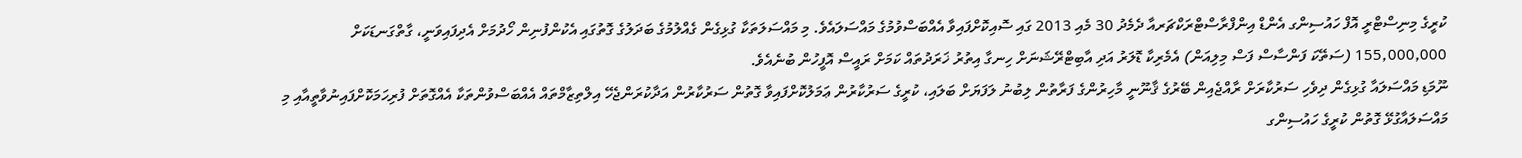ކުރީގެ މިނިސްޓްރީ އޮފް ހައުސިންގ އެންޑް އިންފްރާސްޓްރަކްޗަރއާ ދެމެދު 30 މެއި 2013 ގައި ސޮއިކޮށްފައިވާ އެއްބަސްވުމުގެ މައްސަލައެވެ. މި މައްސަލަތަކާ ގުޅިގެން ގެއްލުމުގެ ބަދަލުގެ ގޮތުގައި އެކުންފުނިން ހޯދުމަށް އެދިފައިވަނީ، ގާތްގަނޑަކަށް 155,000,000 (ސަތޭކަ ފަންސާސް ފަސް މިލިއަން) އެމެރިކާ ޑޮލަރު އަދި އާބިޓްރޭޝަނަށް ހިނގާ އިތުރު ޚަރަދުތައް ކަމަށް ރައީސް އޮފީހުން ބުނެއެވެ.
ނޫމަޑި މައްސަލައާ ގުޅިގެން ދިވެހި ސަރުކާރަށް ރާއްޖެއިން ބޭރުގެ ޤާނޫނީ މާހިރުންގެ ފަރާތުން ލިބުނު ލަފަޔަށް ބަލައި، ކުރީގެ ސަރުކާރުން ޢަމަލުކޮށްފައިވާ ގޮތުން ސަރުކާރުން އަދާކުރަންޖެހޭ އިލްތިޒާމްތައް އެއްބަސްވުންތަކާ އެއްގޮތަށް ފުރިހަމަކޮށްފައިނުވާތީއާއި މި މައްސަލައާގުޅޭ ގޮތުން ކުރީގެ ހައުސިންގ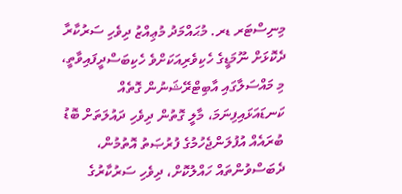މިނިސްޓަރ ޑރ. މުޙައްމަދު މުޢިއްޒު ދިވެހި ސަރުކާރާ ދެކޮޅަށް ނޫމަޑީގެ ހެކިވެރިއަކަށްވެ ހެކިބަސްދީފައިވާތީ، މި މައްސަލާގައި އާބިޓްރޭޝަނުން ގޮތެއް ކަނޑައަޅައިފިނަމަ، މާލީ ގޮތުން ދިވެހި ދައުލަތަށް ބޮޑު ބުރައެއް އުފުލަންޖެހުމުގެ ފުރުޞަތު އޮތުމުން، ދެބަސްވުންތައް ހައްލުކޮށް، ދިވެހި ސަރުކާރުގެ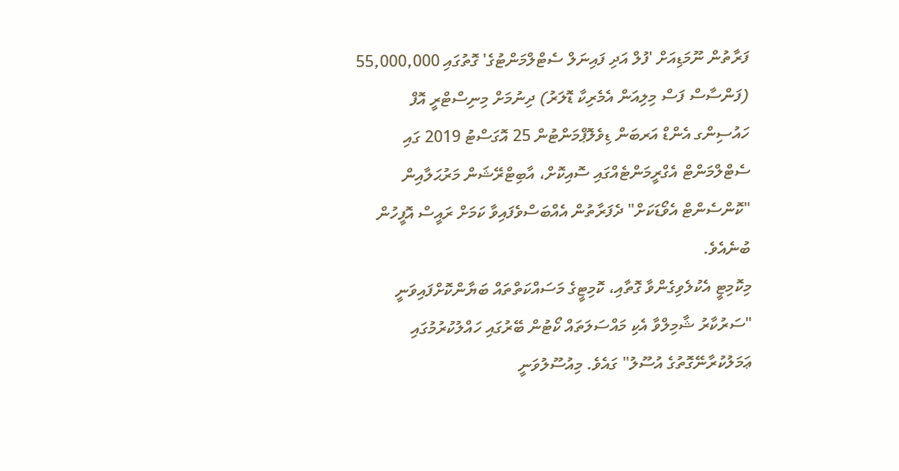ފަރާތުން ނޫމަޑިއަށް 'ފުލް އަދި ފައިނަލް ސެޓްލްމަންޓުގެ' ގޮތުގައި 55,000,000 (ފަންސާސް ފަސް މިލިއަން އެމެރިކާ ޑޮލަރު) ދިނުމަށް މިނިސްޓްރީ އޮފް ހައުސިންގ އެންޑް އަރބަން ޑިވެލޮޕްމަންޓުން 25 އޮގަސްޓު 2019 ގައި ސެޓްލްމަންޓް އެގްރީމަންޓެއްގައި ސޮއިކޮށް، އާބިޓްރޭޝަން މަރުޙަލާއިން "ކޮންސެންޓް އެވޯޑަކަށް" ދެފަރާތުން އެއްބަސްވެފައިވާ ކަމަށް ރައީސް އޮފީހުން ބުނެއެވެ.
މިކޮމިޓީ އެކުލެވިގެންވާ ގޮތާއި، ކޮމިޓީގެ މަސައްކަތްތައް ބަޔާންކޮށްފައިވަނީ "ސަރުކާރު ޝާމިލްވާ އެކި މައްސަލަތައް ކޯޓުން ބޭރުގައި ހައްލުކުރުމުގައި ޢަމަލުކުރާނޭގޮތުގެ އުސޫލު" ގައެވެ. މިއުސޫލުވަނީ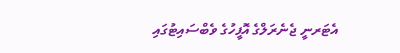އެޓަރނީ ޖެނެރަލްގެ އޮފީހުގެ ވެބްސައިޓުގައި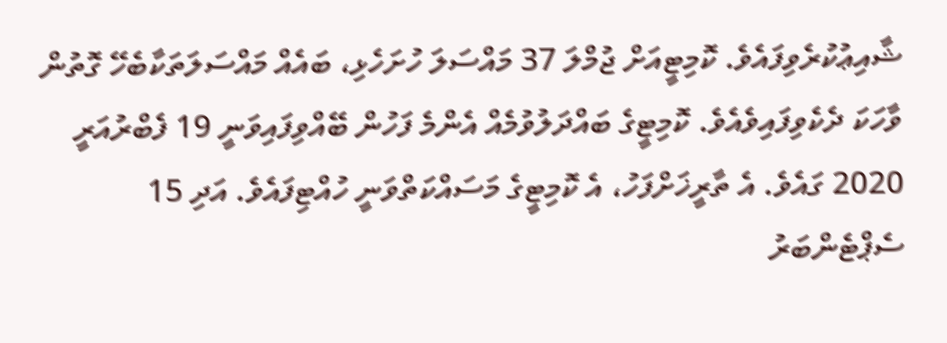ޝާއިޢުކުރެވިފައެވެ. ކޮމިޓީއަށް ޖުމްލަ 37 މައްސަލަ ހުށަހެޅި، ބައެއް މައްސަލަތަކާބެހޭ ގޮތުން ވާހަކަ ދެކެވިފައިވެއެވެ. ކޮމިޓީގެ ބައްދަލުވުމެއް އެންމެ ފަހުން ބޭއްވިފައިވަނީ 19 ފެބްރުއަރީ 2020 ގައެވެ. އެ ތާރީޚަށްފަހު، އެ ކޮމިޓީގެ މަސައްކަތްވަނީ ހުއްޓިފައެވެ. އަދި 15 ސެޕްޓެންބަރު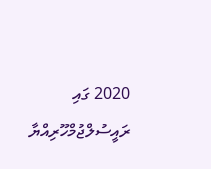2020 ގައި ރައީސުލްޖުމްހޫރިއްޔާ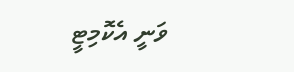ވަނީ އެކޮމިޓީ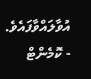އުވާލައްވާފައެވެ.
- ކޮމެންޓް